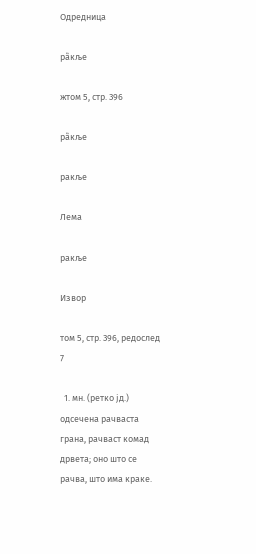Одредница

ра̏кље

жтом 5, стр. 396

ра̏кље

ракље

Лема

ракље

Извор

том 5, стр. 396, редослед 7

  1. мн. (ретко јд.) одсечена рачваста грана, рачваст комад дрвета; оно што се рачва, што има краке.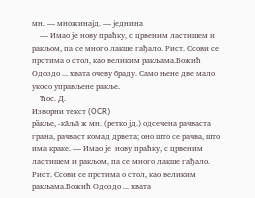мн. — множинајд. — једнина
    — Имао је нову праћку, с црвеним ластишем и ракљом, па се много лакше гађало. Рист. Ссови се прстима о стол, као великим ракљама.Божић Одоздо ... хвата очеву браду. Само њене две мало укосо управљене ракље.
    Ћос. Д.
Изворни текст (OCR)
ра̏кље, -ка̄ља̄ ж мн. (ретко јд.) одсечена рачваста грана, рачваст комад дрвета; оно што се рачва, што има краке. — Имао је  нову праћку, с црвеним ластишем и ракљом, па се много лакше гађало. Рист. Ссови се прстима о стол, као великим ракљама.Божић Одоздо ... хвата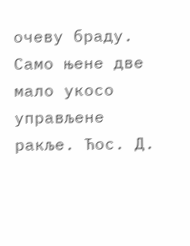очеву браду. Само њене две мало укосо управљене ракље. Ћос. Д.